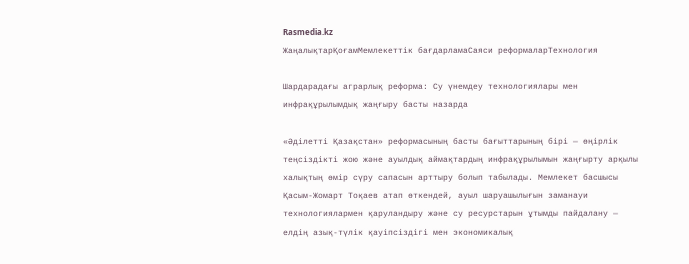Rasmedia.kz
ЖаңалықтарҚоғамМемлекеттік бағдарламаСаяси реформаларТехнология

Шардарадағы аграрлық реформа: Су үнемдеу технологиялары мен инфрақұрылымдық жаңғыру басты назарда

«Әділетті Қазақстан» реформасының басты бағыттарының бірі — өңірлік теңсіздікті жою және ауылдық аймақтардың инфрақұрылымын жаңғырту арқылы халықтың өмір сүру сапасын арттыру болып табылады. Мемлекет басшысы Қасым-Жомарт Тоқаев атап өткендей, ауыл шаруашылығын заманауи технологиялармен қаруландыру және су ресурстарын ұтымды пайдалану — елдің азық-түлік қауіпсіздігі мен экономикалық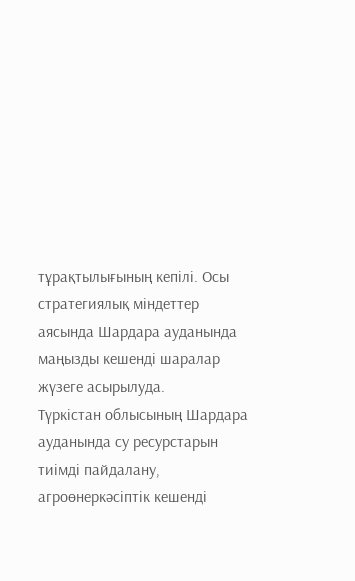тұрақтылығының кепілі. Осы стратегиялық міндеттер аясында Шардара ауданында маңызды кешенді шаралар жүзеге асырылуда.
Түркістан облысының Шардара ауданында су ресурстарын тиімді пайдалану, агроөнеркәсіптік кешенді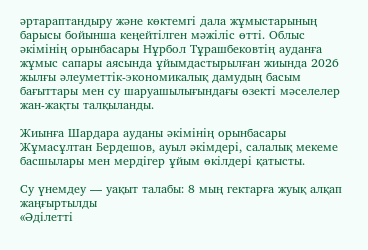әртараптандыру және көктемгі дала жұмыстарының барысы бойынша кеңейтілген мәжіліс өтті. Облыс әкімінің орынбасары Нұрбол Тұрашбековтің ауданға жұмыс сапары аясында ұйымдастырылған жиында 2026 жылғы әлеуметтік-экономикалық дамудың басым бағыттары мен су шаруашылығындағы өзекті мәселелер жан-жақты талқыланды.

Жиынға Шардара ауданы әкімінің орынбасары Жұмасұлтан Бердешов, ауыл әкімдері, салалық мекеме басшылары мен мердігер ұйым өкілдері қатысты.

Су үнемдеу — уақыт талабы: 8 мың гектарға жуық алқап жаңғыртылды
«Әділетті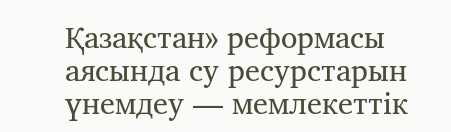Қазақстан» реформасы аясында су ресурстарын үнемдеу — мемлекеттік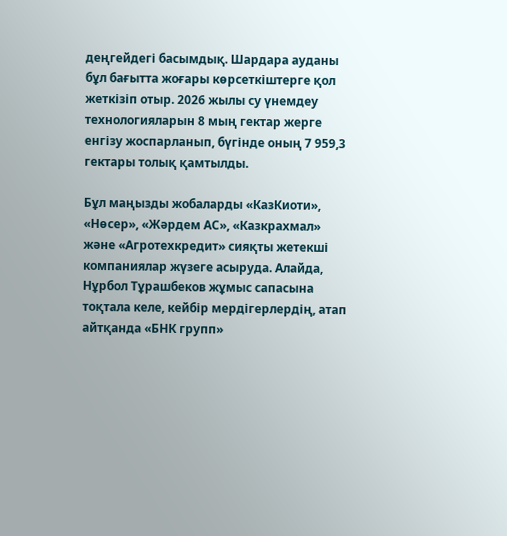деңгейдегі басымдық. Шардара ауданы бұл бағытта жоғары көрсеткіштерге қол жеткізіп отыр. 2026 жылы су үнемдеу технологияларын 8 мың гектар жерге енгізу жоспарланып, бүгінде оның 7 959,3 гектары толық қамтылды.

Бұл маңызды жобаларды «КазКиоти», «Нөсер», «Жәрдем АС», «Казкрахмал» және «Агротехкредит» сияқты жетекші компаниялар жүзеге асыруда. Алайда, Нұрбол Тұрашбеков жұмыс сапасына тоқтала келе, кейбір мердігерлердің, атап айтқанда «БНК групп»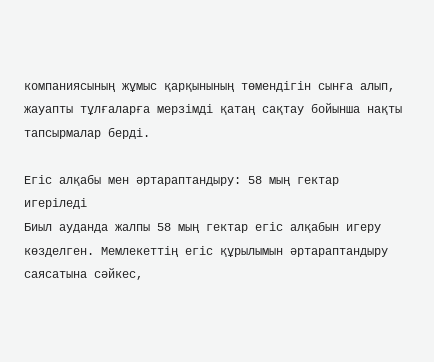компаниясының жұмыс қарқынының төмендігін сынға алып, жауапты тұлғаларға мерзімді қатаң сақтау бойынша нақты тапсырмалар берді.

Егіс алқабы мен әртараптандыру: 58 мың гектар игеріледі
Биыл ауданда жалпы 58 мың гектар егіс алқабын игеру көзделген. Мемлекеттің егіс құрылымын әртараптандыру саясатына сәйкес,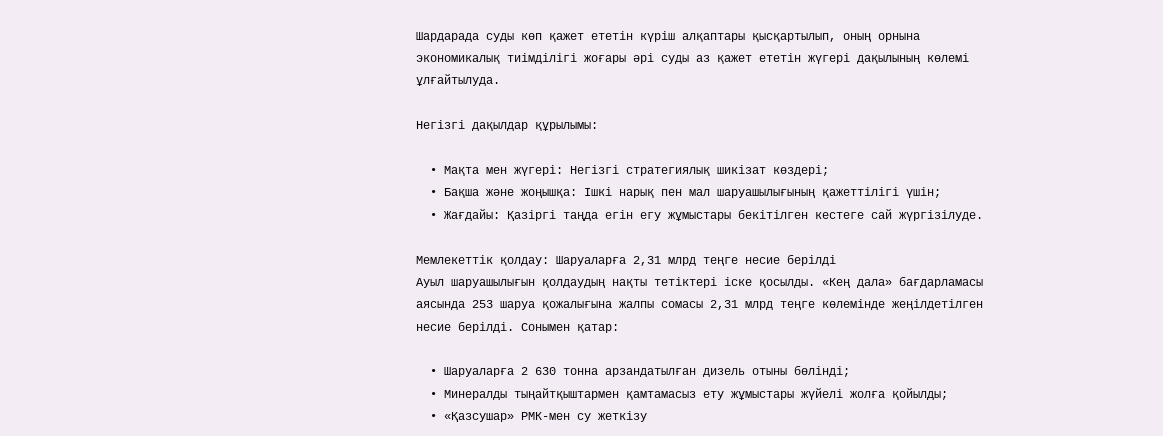Шардарада суды көп қажет ететін күріш алқаптары қысқартылып, оның орнына экономикалық тиімділігі жоғары әрі суды аз қажет ететін жүгері дақылының көлемі ұлғайтылуда.

Негізгі дақылдар құрылымы:

  • Мақта мен жүгері: Негізгі стратегиялық шикізат көздері;
  • Бақша және жоңышқа: Ішкі нарық пен мал шаруашылығының қажеттілігі үшін;
  • Жағдайы: Қазіргі таңда егін егу жұмыстары бекітілген кестеге сай жүргізілуде.

Мемлекеттік қолдау: Шаруаларға 2,31 млрд теңге несие берілді
Ауыл шаруашылығын қолдаудың нақты тетіктері іске қосылды. «Кең дала» бағдарламасы аясында 253 шаруа қожалығына жалпы сомасы 2,31 млрд теңге көлемінде жеңілдетілген несие берілді. Сонымен қатар:

  • Шаруаларға 2 630 тонна арзандатылған дизель отыны бөлінді;
  • Минералды тыңайтқыштармен қамтамасыз ету жұмыстары жүйелі жолға қойылды;
  • «Қазсушар» РМК-мен су жеткізу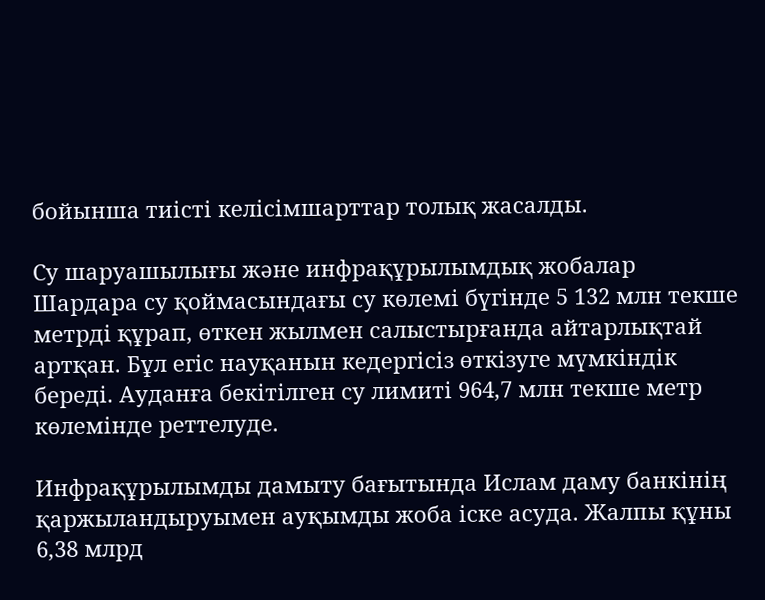бойынша тиісті келісімшарттар толық жасалды.

Су шаруашылығы және инфрақұрылымдық жобалар
Шардара су қоймасындағы су көлемі бүгінде 5 132 млн текше метрді құрап, өткен жылмен салыстырғанда айтарлықтай артқан. Бұл егіс науқанын кедергісіз өткізуге мүмкіндік береді. Ауданға бекітілген су лимиті 964,7 млн текше метр көлемінде реттелуде.

Инфрақұрылымды дамыту бағытында Ислам даму банкінің қаржыландыруымен ауқымды жоба іске асуда. Жалпы құны 6,38 млрд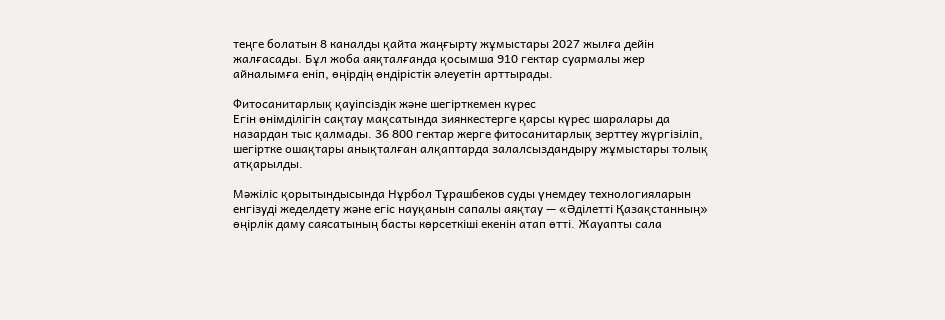теңге болатын 8 каналды қайта жаңғырту жұмыстары 2027 жылға дейін жалғасады. Бұл жоба аяқталғанда қосымша 910 гектар суармалы жер айналымға еніп, өңірдің өндірістік әлеуетін арттырады.

Фитосанитарлық қауіпсіздік және шегірткемен күрес
Егін өнімділігін сақтау мақсатында зиянкестерге қарсы күрес шаралары да назардан тыс қалмады. 36 800 гектар жерге фитосанитарлық зерттеу жүргізіліп, шегіртке ошақтары анықталған алқаптарда залалсыздандыру жұмыстары толық атқарылды.

Мәжіліс қорытындысында Нұрбол Тұрашбеков суды үнемдеу технологияларын енгізуді жеделдету және егіс науқанын сапалы аяқтау — «Әділетті Қазақстанның» өңірлік даму саясатының басты көрсеткіші екенін атап өтті. Жауапты сала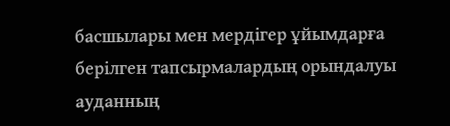басшылары мен мердігер ұйымдарға берілген тапсырмалардың орындалуы ауданның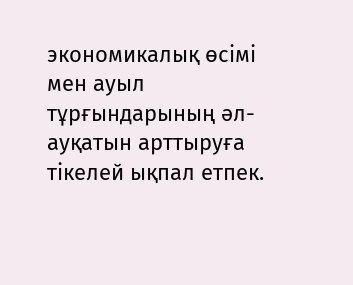экономикалық өсімі мен ауыл тұрғындарының әл-ауқатын арттыруға тікелей ықпал етпек.